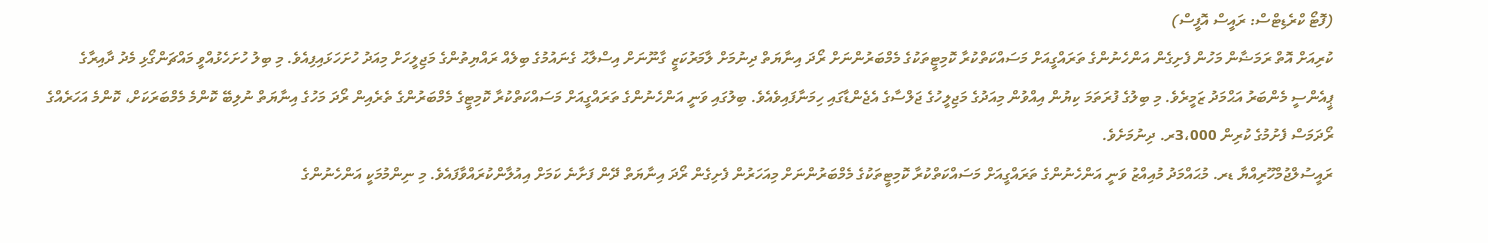(ފޮޓޯ ކްރެޑިޓްސް: ރައީސް އޮފީސް)
ކުރިއަށް އޮތް ރަމަޟާން މަހުން ފެށިގެން އަންހެނުންގެ ތަރައްގީއަށް މަސައްކަތްކުރާ ކޮމިޓީތަކުގެ މެމްބަރުންނަށް ރޯދަ އިނާޔަތް ދިނުމަށް ލާމަރުކަޒީ ގާނޫނަށް އިސްލާޙު ގެނައުމުގެ ބިލެއް ރައްޔިތުންގެ މަޖިލީހަށް މިއަދު ހުށަހަޅައިފިއެވެ. މި ބިލު ހުށަހެޅުއްވީ މައްޗަންގޯޅި މެދު ދާއިރާގެ ޕީއެންސީ މެންބަރު އަޙްމަދު ޒަމީރެވެ. މި ބިލުގެ ފުރަތަމަ ކިޔުން އިއްވުން މިއަދުގެ މަޖިލީހުގެ ޖަލްސާގެ އެޖެންޑާގައި ހިމަނާފައިވެއެވެ. ބިލުގައި ވަނީ އަންހެނުންގެ ތަރައްގީއަށް މަސައްކަތްކުރާ ކޮމިޓީގެ މެމްބަރުންގެ ތެރެއިން ރޯދަ މަހުގެ އިނާޔަތް ނުލިބޭ ކޮންމެ މެމްބަރަކަށް، ކޮންމެ އަހަރެއްގެ ރޯދަމަސް ފެށުމުގެ ކުރިން 3،000ރ. ދިނުމަށެވެ.
ރައީސުލްޖުމްހޫރިއްޔާ ޑރ. މުޙައްމަދު މުއިއްޒު ވަނީ އަންހެނުންގެ ތަރައްގީއަށް މަސައްކަތްކުރާ ކޮމިޓީތަކުގެ މެމްބަރުންނަށް މިއަހަރުން ފެށިގެން ރޯދަ އިނާޔަތް ދޭން ފަށާނެ ކަމަށް އިއުލާންކުރައްވާފައެވެ. މި ނިންމުމަކީ އަންހެނުންގެ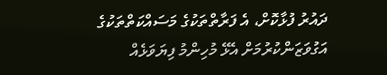ދައުރު ފުޅާކޮށް، އެ ފަރާތްތަކުގެ މަސައްކަތްތަކުގެ އަގުވަޒަންކުރުމަށް އެޅޭ މުހިންމު ފިޔަވަޅެއް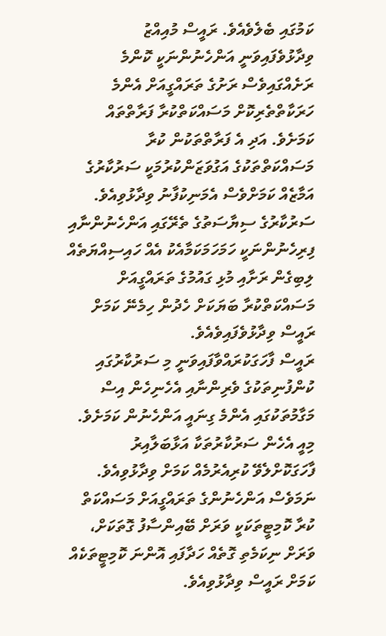ކަމުގައި ބެލެވެއެވެ. ރައީސް މުއިއްޒު ވިދާޅުވެފައިވަނީ އަންހެނުންނަކީ ކޮންމެ ރަށެއްގައިވެސް ރަށުގެ ތަރައްގީއަށް އެންމެ ހަރަކާތްތެރިކޮށް މަސައްކަތްކުރާ ފަރާތްތައް ކަމަށެވެ. އަދި އެ ފަރާތްތަކުން ކުރާ މަސައްކަތްތަކުގެ އަގުވަޒަންކުރުމަކީ ސަރުކާރުގެ އަމާޒެއް ކަމަށްވެސް އެމަނިކުފާނު ވިދާޅުވިއެވެ.
ސަރުކާރުގެ ސިޔާސަތުގެ ތެރޭގައި އަންހެނުންނާއި ފިރިހެނުންނަކީ ހަމަހަމަކަމާއެކު އެއް ހައިސިއްޔަތެއް ލިބިގެން ރަށާއި މުޅި ގައުމުގެ ތަރައްގީއަށް މަސައްކަތްކުރާ ބަޔަކަށް ހެދުން ހިމެނޭ ކަމަށް ރައީސް ވިދާޅުވެފައިވެއެވެ.
ރައީސް ފާހަގަކުރައްވާފައިވަނީ މި ސަރުކާރުގައި ކުންފުނިތަކުގެ ވެރިންނާއި އެހެނިހެން އިސް މަގާމުތަކުގައި އެންމެ ގިނައީ އަންހެނުން ކަމަށެވެ. މިއީ އެހެން ސަރުކާރުތަކާ އަޅާބަލާއިރު ފާހަގަކޮށްލެވޭ ކުރިއެރުމެއް ކަމަށް ވިދާޅުވިއެވެ. ނަމަވެސް އަންހެނުންގެ ތަރައްގީއަށް މަސައްކަތް ކުރާ ކޮމިޓީތަކަކީ ވަރަށް ބޭއިންސާފު ގޮތަކަށް، ވަރަށް ނިކަމެތި ގޮތެއް ހަދާފައި އޮންނަ ކޮމިޓީތަކެއް ކަމަށް ރައީސް ވިދާޅުވިއެވެ.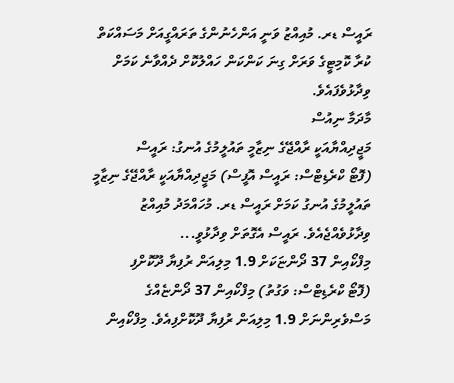ރައީސް ޑރ. މުއިއްޒު ވަނީ އަންހެނުންގެ ތަރައްގީއަށް މަސައްކަތް ކުރާ ކޮމިޓީގެ ވަރަށް ގިނަ ކަންކަން ހައްލުކޮށް ދެއްވާނެ ކަމަށް ވިދާޅުވެފައެވެ.
މާދަމާ ނިއުސް
މަޖީދިއްޔާއަކީ ރާއްޖޭގެ ނިޒާމީ ތައުލީމުގެ އުނގު: ރައީސް
(ފޮޓޯ ކްރެޑިޓްސް: ރައީސް އޮފީސް) މަޖީދިއްޔާއަކީ ރާއްޖޭގެ ނިޒާމީ ތައުލީމުގެ އުނގު ކަމަށް ރައީސް ޑރ. މުހައްމަދު މުއިއްޒު ވިދާޅުވެއްޖެއެވެ. ރައީސް އެގޮތަށް ވިދާޅުވީ...
މިފްކޯއިން 37 ދޯންޏަކަށް 1.9 މިލިއަން ރުފިޔާ ދޫކޮށްފި
(ފޮޓޯ ކްރެޑިޓްސް: ވަގުތު) މިފްކޯއިން 37 ދޯންޏެއްގެ މަސްވެރިންނަށް 1.9 މިލިއަން ރުފިޔާ ދޫކޮށްފިއެވެ. މިފްކޯއިން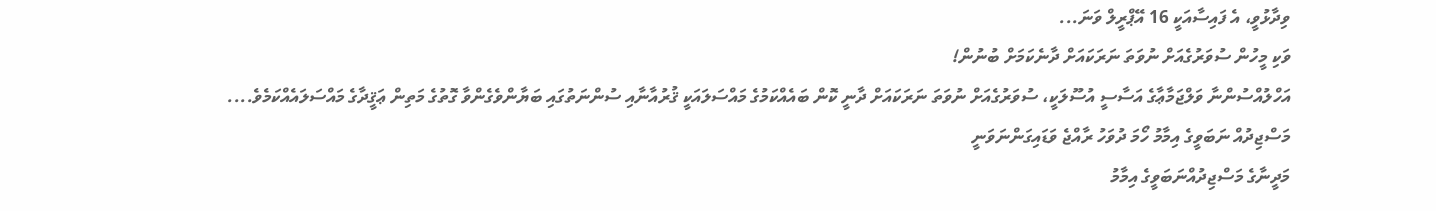ވިދާޅުވީ، އެ ފައިސާއަކީ 16 އޭޕްރީލް ވަނަ...
ވަކި މީހުން ސުވަރުގެއަށް ނުވަތަ ނަރަކައަށް ދާނެކަމަށް ބުނުން!
އަހްލުއްސުންނާ ވަލްޖަމާޢާގެ އަސާސީ އުސޫލަކީ، ސުވަރުގެއަށް ނުވަތަ ނަރަކައަށް ދާނީ ކޮން ބައެއްކަމުގެ މައްސަލައަކީ ޤުރުއާނާއި ސުންނަތުގައި ބަޔާންވެގެންވާ ގޮތުގެ މަތިން ޢަޤީދާގެ މައްސަލައެއްކަމެވެ....
މަސްޖިދުއް ނަބަވީގެ އިމާމު ހޯމަ ދުވަހު ރާއްޖެ ވަޑައިގަންނަވަނީ
މަދީނާގެ މަސްޖިދުއްނަބަވީގެ އިމާމު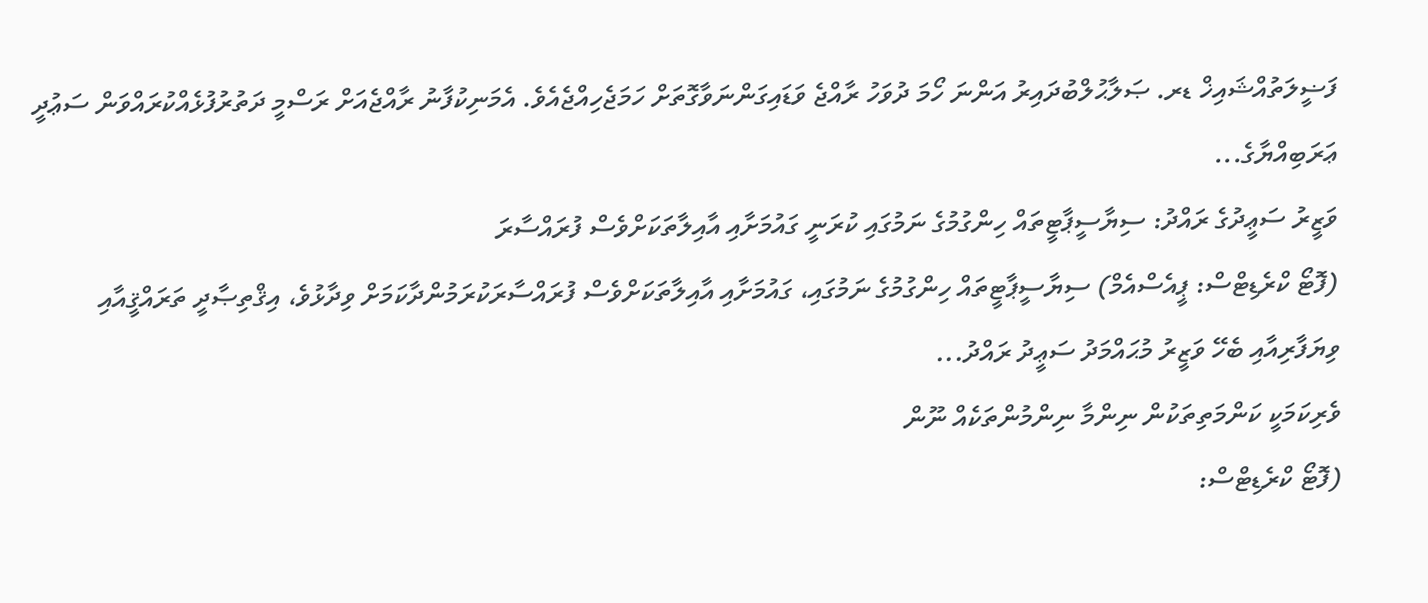ފަޟީލަތުއްޝައިޚް ޑރ. ޞަލާޙުލްބުދައިރު އަންނަ ހޯމަ ދުވަހު ރާއްޖެ ވަޑައިގަންނަވާގޮތަށް ހަމަޖެހިއްޖެއެވެ. އެމަނިކުފާނު ރާއްޖެއަށް ރަސްމީ ދަތުރުފުޅެއްކުރައްވަން ސަޢުދީ ޢަރަބިއްޔާގެ...
ވަޒީރު ސަޢީދުގެ ރައްދު: ސިޔާސީޕާޓީތައް ހިންގުމުގެ ނަމުގައި ކުރަނީ ގައުމަށާއި އާއިލާތަކަށްވެސް ފުރައްސާރަ
(ފޮޓޯ ކްރެޑިޓްސް: ޕީއެސްއެމް) ސިޔާސީޕާޓީތައް ހިންގުމުގެ ނަމުގައި، ގައުމަށާއި އާއިލާތަކަށްވެސް ފުރައްސާރަކުރަމުންދާކަމަށް ވިދާޅުވެ، އިޤްތިޞާދީ ތަރައްޤީއާއި ވިޔަފާރިއާއި ބެހޭ ވަޒީރު މުޙައްމަދު ސަޢީދު ރައްދު...
ވެރިކަމަކީ ކަންމަތިތަކުން ނިންމާ ނިންމުންތަކެއް ނޫން
(ފޮޓޯ ކްރެޑިޓްސް: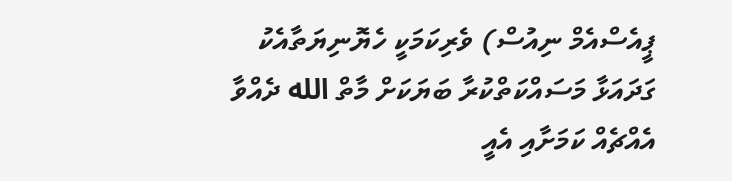ޕީއެސްއެމް ނިއުސް) ވެރިކަމަކީ ހެޔޮނިޔަތާއެކު ގަދައަޅާ މަސައްކަތްކުރާ ބަޔަކަށް މާތް الله ދެއްވާ އެއްޗެއް ކަމަށާއި އެއީ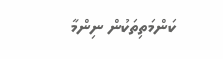ކަންމަތިތަކުން ނިންމާ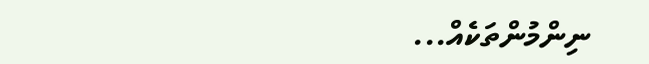ނިންމުންތަކެއް...